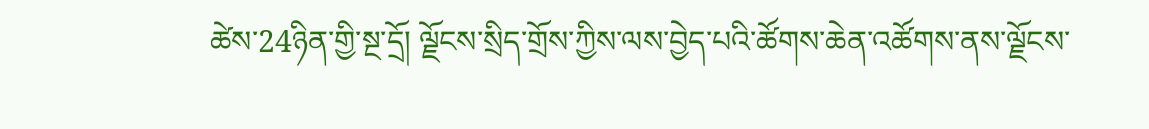ཚེས་24ཉིན་གྱི་སྔ་དྲོ། ལྗོངས་སྲིད་གྲོས་ཀྱིས་ལས་བྱེད་པའི་ཚོགས་ཆེན་འཚོགས་ནས་ལྗོངས་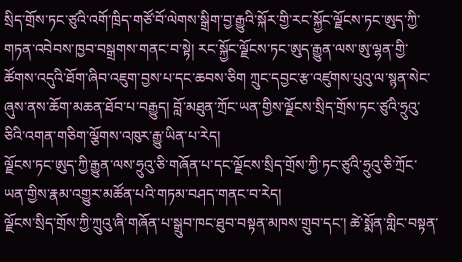སྲིད་གྲོས་ཏང་ཙུའི་འགོ་ཁྲིད་གཙོ་བོ་ལེགས་སྒྲིག་བྱ་རྒྱུའི་སྐོར་གྱི་རང་སྐྱོང་ལྗོངས་ཏང་ཨུད་ཀྱི་གཏན་འབེབས་ཁྱབ་བསྒྲགས་གནང་བ་སྟེ། རང་སྐྱོང་ལྗོངས་ཏང་ཨུད་རྒྱུན་ལས་ཨུ་ལྷན་གྱི་ཚོགས་འདུའི་ཐོག་ཞིབ་འཇུག་བྱས་པ་དང་ཆབས་ཅིག ཀྲུང་དབྱང་རྩ་འཛུགས་པུའུ་ལ་སྙན་སེང་ཞུས་ནས་ཆོག་མཆན་ཐོབ་པ་བརྒྱུད། བློ་མཐུན་ཀྲོང་ཡན་གྱིས་ལྗོངས་སྲིད་གྲོས་ཏང་ཙུའི་ཧྲུའུ་ཅིའི་འགན་གཅིག་ལྕོགས་འཁུར་རྒྱུ་ཡིན་པ་རེད།
ལྗོངས་ཏང་ཨུད་ཀྱི་རྒྱུན་ལས་ཧྲུའུ་ཅི་གཞོན་པ་དང་ལྗོངས་སྲིད་གྲོས་ཀྱི་ཏང་ཙུའི་ཧྲུའུ་ཅི་ཀྲོང་ཡན་གྱིས་རྣམ་འགྱུར་མཚོན་པའི་གཏམ་བཤད་གནང་བ་རེད།
ལྗོངས་སྲིད་གྲོས་ཀྱི་ཀྲུའུ་ཞི་གཞོན་པ་སྒྲུབ་ཁང་ཐུབ་བསྟན་མཁས་གྲུབ་དང་། ཚེ་སྨོན་གླིང་བསྟན་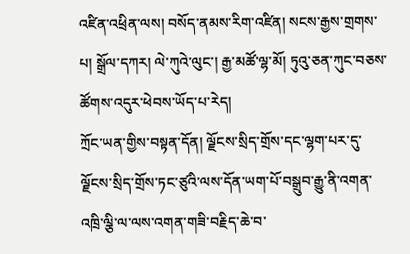འཛིན་འཕྲིན་ལས། བསོད་ནམས་རིག་འཛིན། སངས་རྒྱས་གྲགས་པ། སྒྲོལ་དཀར། ལེ་ཀུའེ་ལུང་། རྒྱ་མཚོ་ལྷ་མོ། ཏུའུ་ཅན་ཀུང་བཅས་ཚོགས་འདུར་ཕེབས་ཡོད་པ་རེད།
ཀྲོང་ཡན་གྱིས་བསྟན་དོན། ལྗོངས་སྲིད་གྲོས་དང་ལྷག་པར་དུ་ལྗོངས་སྲིད་གྲོས་ཏང་ཙུའི་ལས་དོན་ཡག་པོ་བསྒྲུབ་རྒྱུ་ནི་འགན་འཁྲི་ལྕི་ལ་ལས་འགན་གཟི་བརྗིད་ཆེ་བ་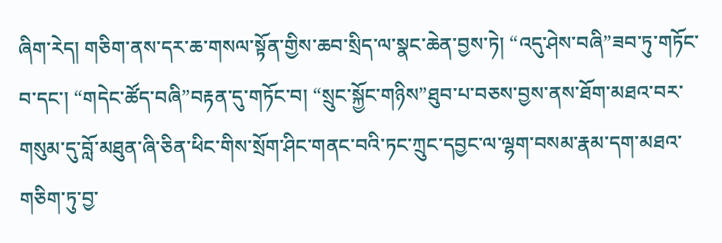ཞིག་རེད། གཅིག་ནས་དར་ཆ་གསལ་སྟོན་གྱིས་ཆབ་སྲིད་ལ་སྣང་ཆེན་བྱས་ཏེ། “འདུ་ཤེས་བཞི”ཟབ་ཏུ་གཏོང་བ་དང་། “གདེང་ཚོད་བཞི”བརྟན་དུ་གཏོང་བ། “སྲུང་སྐྱོང་གཉིས”ཐུབ་པ་བཅས་བྱས་ནས་ཐོག་མཐའ་བར་གསུམ་དུ་བློ་མཐུན་ཞི་ཅིན་ཕིང་གིས་སྲོག་ཤིང་གནང་བའི་ཏང་ཀྲུང་དབྱང་ལ་ལྷག་བསམ་རྣམ་དག་མཐའ་གཅིག་ཏུ་བྱ་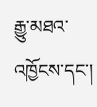རྒྱུ་མཐའ་འཁྱོངས་དང་།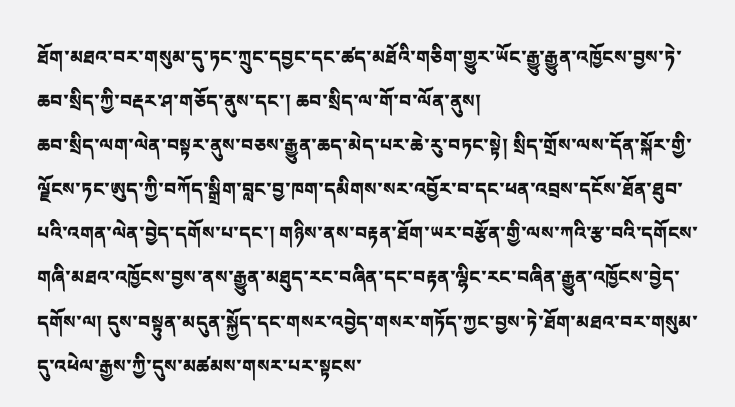ཐོག་མཐའ་བར་གསུམ་དུ་ཏང་ཀྲུང་དབྱང་དང་ཚད་མཐོའི་གཅིག་གྱུར་ཡོང་རྒྱུ་རྒྱུན་འཁྱོངས་བྱས་ཏེ་ཆབ་སྲིད་ཀྱི་བརྡར་ཤ་གཅོད་ནུས་དང་། ཆབ་སྲིད་ལ་གོ་བ་ལོན་ནུས།
ཆབ་སྲིད་ལག་ལེན་བསྟར་ནུས་བཅས་རྒྱུན་ཆད་མེད་པར་ཆེ་རུ་བཏང་སྟེ། སྲིད་གྲོས་ལས་དོན་སྐོར་གྱི་ལྗོངས་ཏང་ཨུད་ཀྱི་བཀོད་སྒྲིག་བླང་བྱ་ཁག་དམིགས་སར་འབྱོར་བ་དང་ཕན་འབྲས་དངོས་ཐོན་ཐུབ་པའི་འགན་ལེན་བྱེད་དགོས་པ་དང་། གཉིས་ནས་བརྟན་ཐོག་ཡར་བརྩོན་གྱི་ལས་ཀའི་རྩ་བའི་དགོངས་གཞི་མཐའ་འཁྱོངས་བྱས་ནས་རྒྱུན་མཐུད་རང་བཞིན་དང་བརྟན་ལྷིང་རང་བཞིན་རྒྱུན་འཁྱོངས་བྱེད་དགོས་ལ། དུས་བསྟུན་མདུན་སྐྱོད་དང་གསར་འབྱེད་གསར་གཏོད་ཀྱང་བྱས་ཏེ་ཐོག་མཐའ་བར་གསུམ་དུ་འཕེལ་རྒྱས་ཀྱི་དུས་མཚམས་གསར་པར་སྟངས་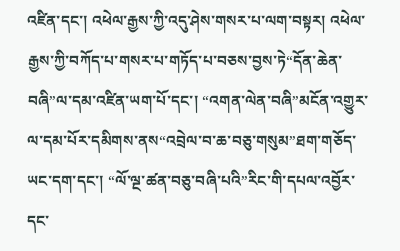འཛིན་དང་། འཕེལ་རྒྱས་ཀྱི་འདུ་ཤེས་གསར་པ་ལག་བསྟར། འཕེལ་རྒྱས་ཀྱི་བཀོད་པ་གསར་པ་གཏོད་པ་བཅས་བྱས་ཏེ“དོན་ཆེན་བཞི”ལ་དམ་འཛིན་ཡག་པོ་དང་། “འགན་ལེན་བཞི”མངོན་འགྱུར་ལ་དམ་པོར་དམིགས་ནས“འབྲེལ་བ་ཆ་བཅུ་གསུམ”ཐག་གཅོད་ཡང་དག་དང་། “ལོ་ལྔ་ཚན་བཅུ་བཞི་པའི”རིང་གི་དཔལ་འབྱོར་དང་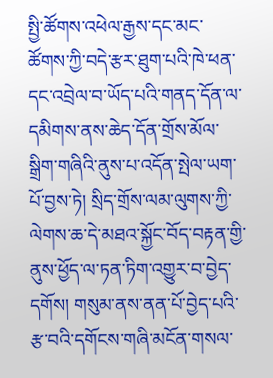སྤྱི་ཚོགས་འཕེལ་རྒྱས་དང་མང་ཚོགས་ཀྱི་བདེ་རྩར་ཐུག་པའི་ཁེ་ཕན་དང་འབྲེལ་བ་ཡོད་པའི་གནད་དོན་ལ་དམིགས་ནས་ཆེད་དོན་གྲོས་མོལ་སྒྲིག་གཞིའི་ནུས་པ་འདོན་སྤེལ་ཡག་པོ་བྱས་ཏེ། སྲིད་གྲོས་ལམ་ལུགས་ཀྱི་ལེགས་ཆ་དེ་མཐའ་སྐྱོང་བོད་བརྟན་གྱི་ནུས་ཕྱོད་ལ་ཏན་ཏིག་འགྱུར་བ་བྱེད་དགོས། གསུམ་ནས་ནན་པོ་བྱེད་པའི་རྩ་བའི་དགོངས་གཞི་མངོན་གསལ་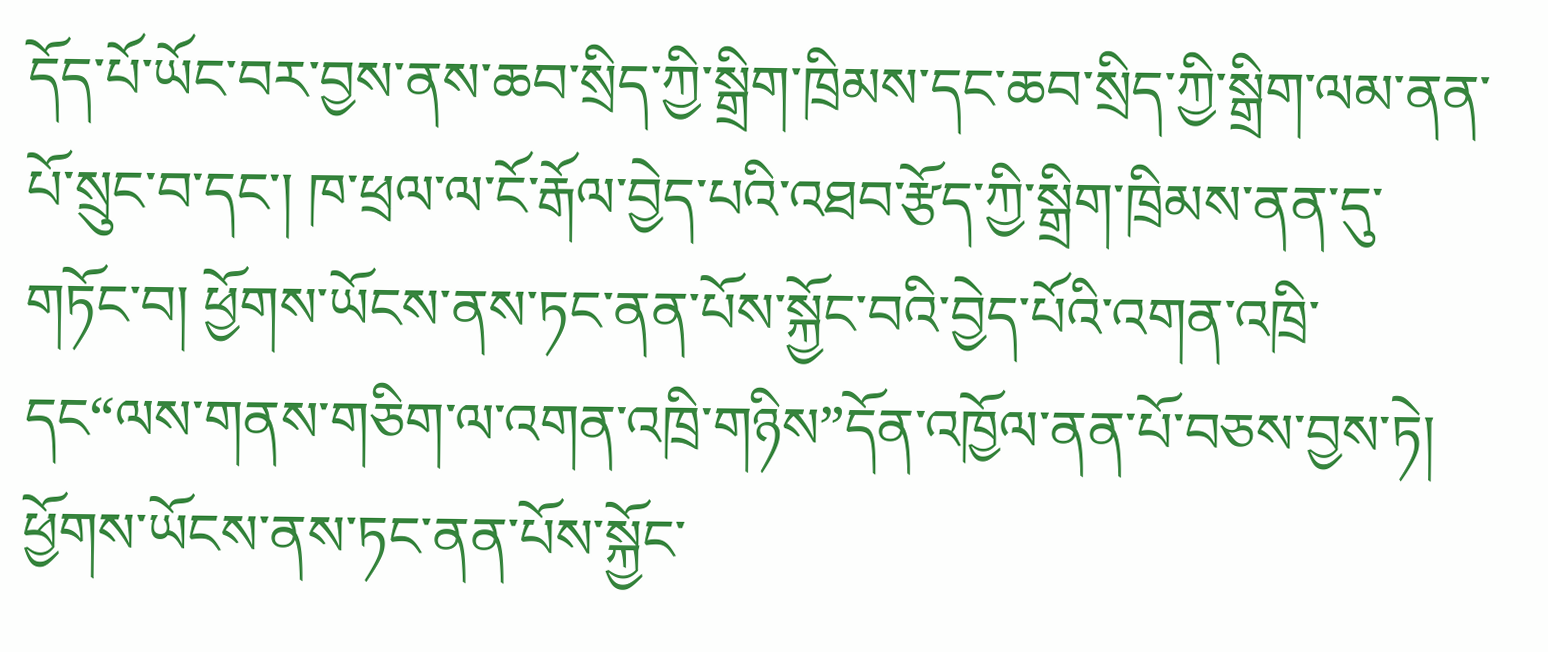དོད་པོ་ཡོང་བར་བྱས་ནས་ཆབ་སྲིད་ཀྱི་སྒྲིག་ཁྲིམས་དང་ཆབ་སྲིད་ཀྱི་སྒྲིག་ལམ་ནན་པོ་སྲུང་བ་དང་། ཁ་ཕྲལ་ལ་ངོ་རྒོལ་བྱེད་པའི་འཐབ་རྩོད་ཀྱི་སྒྲིག་ཁྲིམས་ནན་དུ་གཏོང་བ། ཕྱོགས་ཡོངས་ནས་ཏང་ནན་པོས་སྐྱོང་བའི་བྱེད་པོའི་འགན་འཁྲི་དང“ལས་གནས་གཅིག་ལ་འགན་འཁྲི་གཉིས”དོན་འཁྱོལ་ནན་པོ་བཅས་བྱས་ཏེ། ཕྱོགས་ཡོངས་ནས་ཏང་ནན་པོས་སྐྱོང་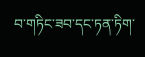བ་གཏིང་ཟབ་དང་ཏན་ཏིག་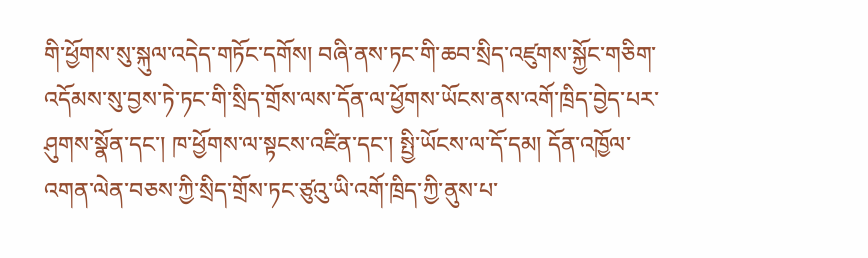གི་ཕྱོགས་སུ་སྐུལ་འདེད་གཏོང་དགོས། བཞི་ནས་ཏང་གི་ཆབ་སྲིད་འཛུགས་སྐྱོང་གཅིག་འདོམས་སུ་བྱས་ཏེ་ཏང་གི་སྲིད་གྲོས་ལས་དོན་ལ་ཕྱོགས་ཡོངས་ནས་འགོ་ཁྲིད་བྱེད་པར་ཤུགས་སྣོན་དང་། ཁ་ཕྱོགས་ལ་སྟངས་འཛིན་དང་། སྤྱི་ཡོངས་ལ་དོ་དམ། དོན་འཁྱོལ་འགན་ལེན་བཅས་ཀྱི་སྲིད་གྲོས་ཏང་ཙུའུ་ཡི་འགོ་ཁྲིད་ཀྱི་ནུས་པ་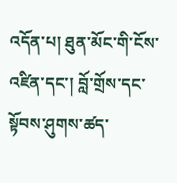འདོན་པ། ཐུན་མོང་གི་ངོས་འཛིན་དང་། བློ་གྲོས་དང་སྟོབས་ཤུགས་ཚད་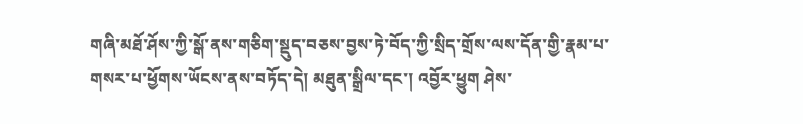གཞི་མཐོ་ཤོས་ཀྱི་སྒོ་ནས་གཅིག་སྡུད་བཅས་བྱས་ཏེ་བོད་ཀྱི་སྲིད་གྲོས་ལས་དོན་གྱི་རྣམ་པ་གསར་པ་ཕྱོགས་ཡོངས་ནས་བཏོད་དེ། མཐུན་སྒྲིལ་དང་། འབྱོར་ཕྱུག ཤེས་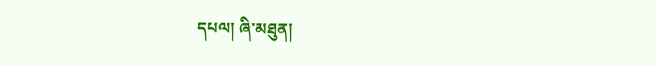དཔལ། ཞི་མཐུན།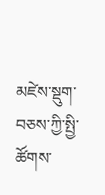མཛེས་སྡུག་བཅས་ཀྱི་སྤྱི་ཚོགས་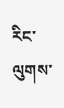རིང་ལུགས་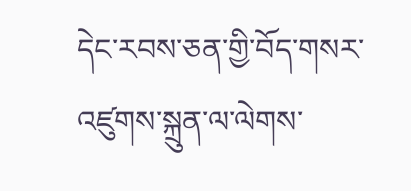དེང་རབས་ཅན་གྱི་བོད་གསར་འཛུགས་སྐྲུན་ལ་ལེགས་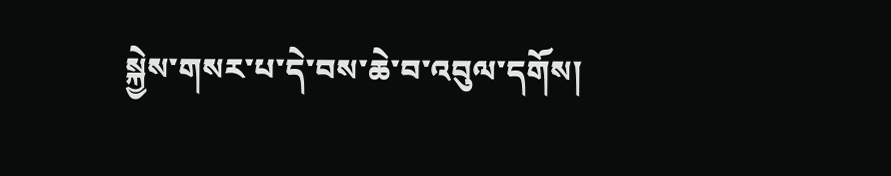སྐྱེས་གསར་པ་དེ་བས་ཆེ་བ་འབུལ་དགོས།